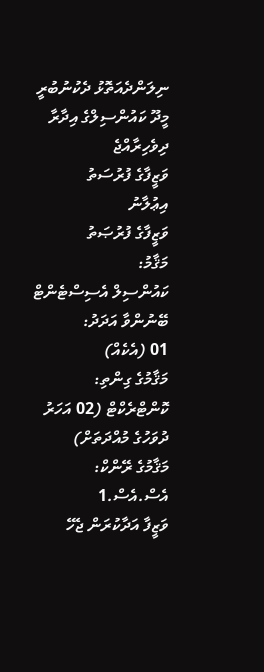ނިލަންދެއަތޮޅު ދެކުނުބުރީ މީދޫ ކައުންސިލްގެ އިދާރާ
ދިވެހިރާއްޖެ
ވަޒީފާގެ ފުރުސަތު
އިޢުލާނު
ވަޒީފާގެ ފުރުޞަތު
މަޤާމު:
ކައުންސިލް އެސިސްޓެންޓް
ބޭނުންވާ އަދަދު:
01 (އެކެއް)
މަޤާމުގެ ގިންތި:
ކޮންޓްރެކްޓް (02 އަހަރު ދުވަހުގެ މުއްދަތަށް)
މަޤާމުގެ ރޭންކް:
އެސް.އެސް.1
ވަޒީފާ އަދާކުރަން ޖެހޭ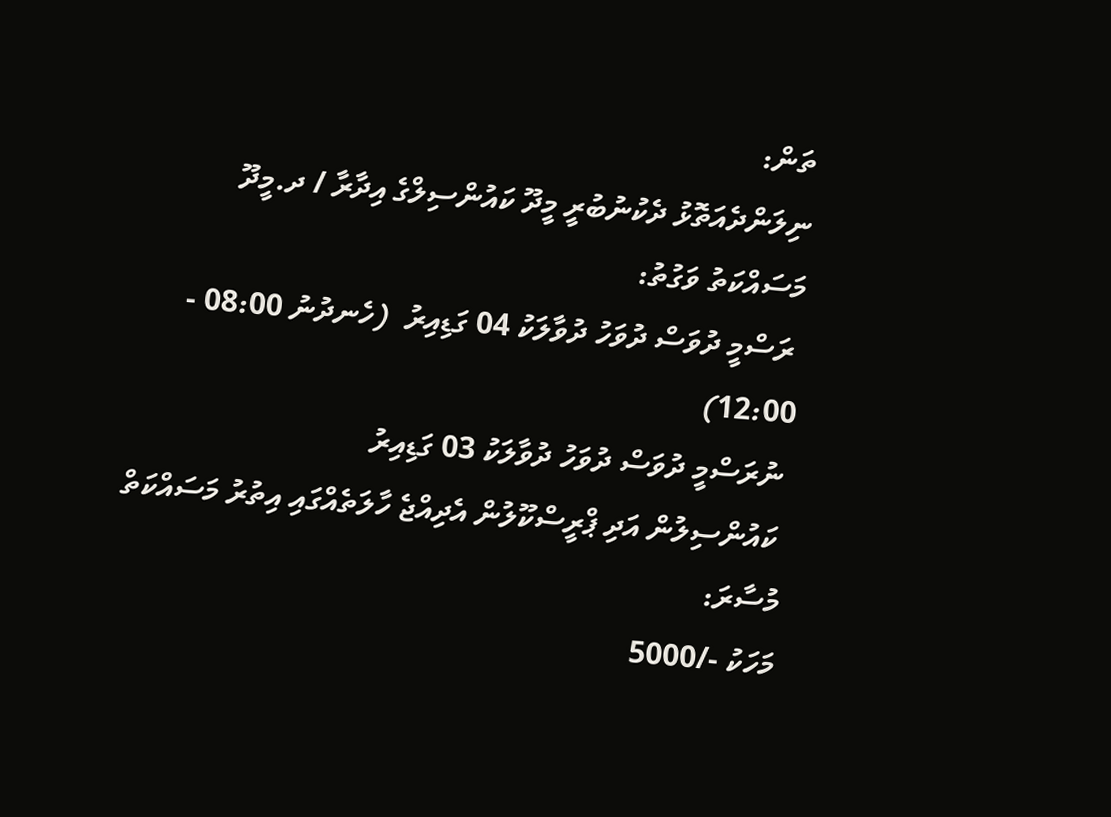ތަން:
ނިލަންދެއަތޮޅު ދެކުނުބުރީ މީދޫ ކައުންސިލްގެ އިދާރާ / ދ.މީދޫ
މަސައްކަތު ވަގުތު:
 ރަސްމީ ދުވަސް ދުވަހު ދުވާލަކު 04 ގަޑިއިރު  (ހެނދުނު 08:00 - 12:00)
 ނުރަސްމީ ދުވަސް ދުވަހު ދުވާލަކު 03 ގަޑިއިރު
 ކައުންސިލުން އަދި ޕްރީސްކޫލުން އެދިއްޖެ ހާލަތެއްގައި އިތުރު މަސައްކަތް
މުސާރަ:
މަހަކު -/5000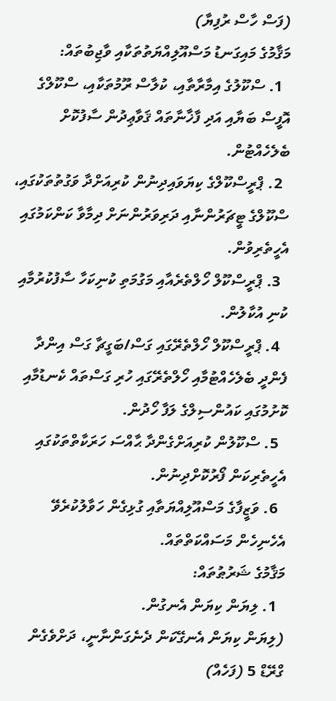(ފަސް ހާސް ރުފިޔާ)
މަޤާމުގެ މައިގަނޑު މަސްއޫލިއްޔަތުތަކާއި ވާޖިބުތައް:
  1. ސްކޫލުގެ އިމާރާތާއި، ކުލާސް ރޫމުތަކާއި، ސްކޫލްގެ އޮފީސް ބަޔާއި އަދި ފާޚާނާތައް ޤަވާޢިދުން ސާފުކޮށް ބެލެހެއްޓުން.
  2. ޕްރީސްކޫލްގެ ކިޔަވައިދިނުން ކުރިއަށްދާ ވަގުތުތަކުގައި، ސްކޫލްގެ ޓީޗަރުންނާއި ދަރިވަރުންނަށް ދިމާވާ ކަންކަމުގައި އެހީތެރިވުން.
  3. ޕްރީސްކޫލް ހޯލްތެރެއާއި މަގުމަތި ކުނިކަހާ ސާފުކުރުމާއި ކުނި އުކާލުން.
  4. ޕްރީސްކޫލް ހޯލްތެރޭގައި ގަސް/ބަގީޗާ ގަސް އިންދާ ފެންދީ ބެލެހެއްޓުމާއި ހޯލްތެރޭގައި ހުރި ގަސްތައް ކެނޑުމާއި ކޮށުމުގައި ކައުންސިލްގެ ލަފާ ހޯދުން.
  5. ސްކޫލުން ކުރިއަށްގެންދާ ޙާއްސަ ހަރަކާތްތަކުގައި އެހީތެރިކަން ފޯރުކޮށްދިނުން.
  6. ވަޒީފާގެ މަސްއޫލިއްޔަތާއި ގުޅިގެން ހަވާލުކުރެވޭ އެހެނިހެން މަސައްކަތްތައް.
މަޤާމުގެ ޝަރުޠުތައް:
  1. ލިޔަން ކިޔަން އެނގުން.
(ލިޔަން ކިޔަން އެނގޭކަން ދެނެގަންނާނީ، ދަށްވެގެން ގްރޭޑް 5 (ފަހެއް)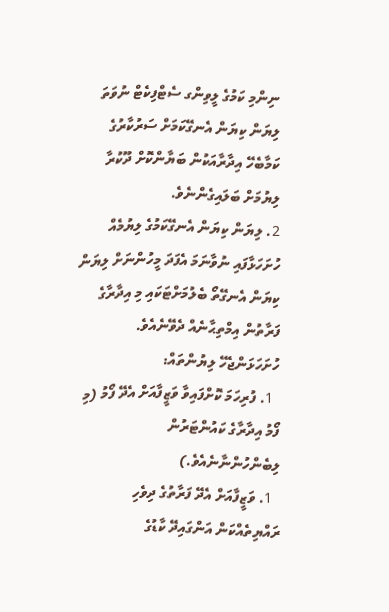ނިންމި ކަމުގެ ލީވިންގ ސެޓްފިކެޓް ނުވަތަ ލިޔަން ކިޔަން އެނގޭކަމަށް ސަރުކާރުގެ ކަމާބެހޭ އިދާރާއަކުން ބަޔާންކޮށް ދޫކުރާ ލިޔުމަށް ބަލައިގެންނެވެ.
2. ލިޔަން ކިޔަން އެނގޭކަމުގެ ލިޔުމެއް ހުށަހަޅާފައި ނުވާނަމަ އެފަދަ މީހުންނަށް ލިޔަން ކިޔަން އެނގޭތޯ ބެލުމަށްޓަކައި މި އިދާރާގެ ފަރާތުން އިމްތިޙާނެއް ދެވޭނެއެވެ.
ހުށަހަޅަންޖެހޭ ލިޔުންތައް:
  1. ފުރިހަމަ ކޮށްފައިވާ ވަޒީފާއަށް އެދޭ ފޯމު (މި ފޯމު އިދާރާގެ ކައުންޓަރުން ލިބެންހުންނާނެއެވެ.)
  1. ވަޒީފާއަށް އެދޭ ފަރާތުގެ ދިވެހި ރައްޔިތެއްކަން އަންގައިދޭ ކާޑުގެ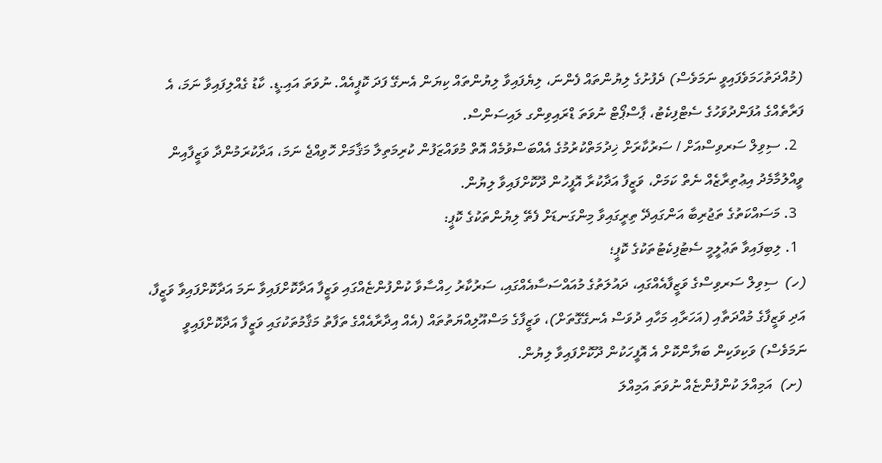(މުއްދަތުހަމަވެފައިވީ ނަމަވެސް) ދެފުށުގެ ލިޔުންތައް ފެންނަ، ލިޔެފައިވާ ލިޔުންތައް ކިޔަން އެނގޭ ފަދަ ކޮޕީއެއް. ނުވަތަ އައި.ޑީ. ކާޑު ގެއްލިފައިވާ ނަމަ، އެ ފަރާތެއްގެ އުފަންދުވަހުގެ ސެޓްފިކެޓު، ޕާސްޕޯޓް ނުވަތަ ޑްރައިވިންގ ލައިސަންސް.
  2. ސިވިލް ސަރވިސްއަށް / ސަރުކާރަށް ޚިދުމަތްކުރުމުގެ އެއްބަސްވުމެއް އޮތް މުވައްޒަފުން ކުރިމަތިލާ މަޤާމަށް ހޮވިއްޖެ ނަމަ، އަދާކުރަމުންދާ ވަޒީފާއިން ވީއްލުމާމެދު އިޢުތިރާޒެއް ނެތް ކަމަށް، ވަޒީފާ އަދާކުރާ އޮފީހުން ދޫކޮށްފައިވާ ލިޔުން.
  3. މަސައްކަތުގެ ތަޖުރިބާ އަންގައިދޭ ތިރީގައިވާ މިންގަނޑަށް ފެތޭ ލިޔުންތަކުގެ ކޮޕީ:
  1. ލިބިފައިވާ ތަޢުލީމީ ސެޓުފިކެޓުތަކުގެ ކޮޕީ؛
(ހ)  ސިވިލް ސަރވިސްގެ ވަޒީފާއެއްގައި، ދައުލަތުގެ މުއައްސަސާއެއްގައި، ސަރުކާރު ހިއްސާވާ ކުންފުންޏެއްގައި ވަޒީފާ އަދާކޮށްފައިވާ ނަމަ އަދާކޮށްފައިވާ ވަޒީފާ، އަދި ވަޒީފާގެ މުއްދަތާއި (އަހަރާއި މަހާއި ދުވަސް އެނގޭގޮތަށް)، ވަޒީފާގެ މަސްއޫލިއްޔަތުތައް (އެއް އިދާރާއެއްގެ ތަފާތު މަޤާމުތަކުގައި ވަޒީފާ އަދާކޮށްފައިވީ ނަމަވެސް) ވަކިވަކިން ބަޔާންކޮށް އެ އޮފީހަކުން ދޫކޮށްފައިވާ ލިޔުން.
 (ށ)  އަމިއްލަ ކުންފުންޏެއް ނުވަތަ އަމިއްލަ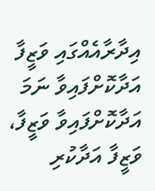އިދާރާއެއްގައި ވަޒީފާ އަދާކޮށްފައިވާ ނަމަ އަދާކޮށްފައިވާ ވަޒީފާ، ވަޒީފާ އަދާކުރި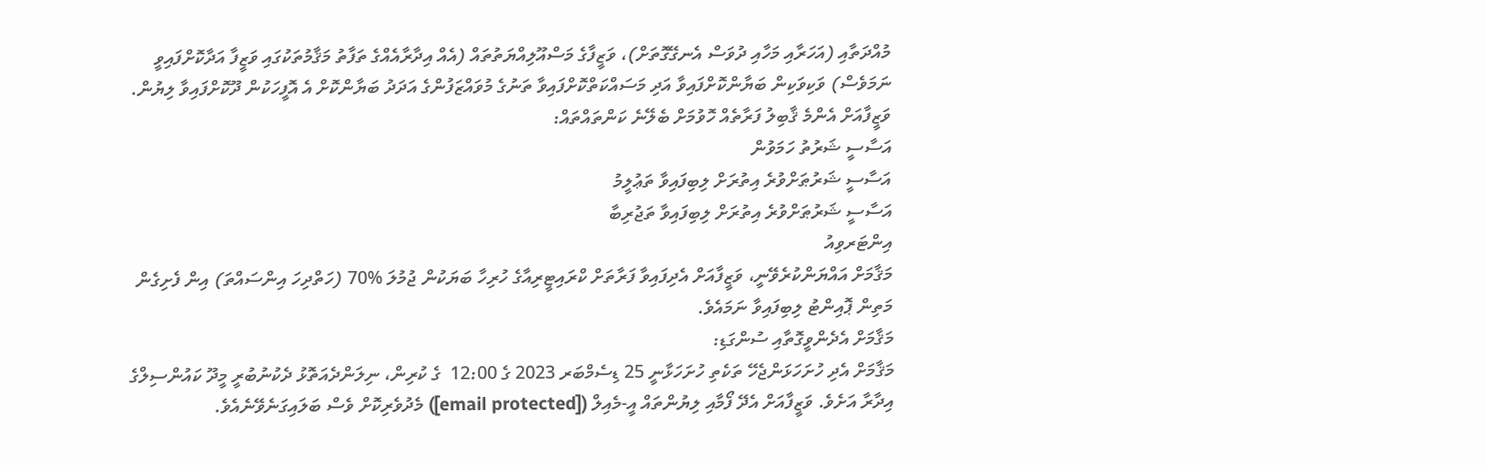މުއްދަތާއި (އަހަރާއި މަހާއި ދުވަސް އެނގޭގޮތަށް)، ވަޒީފާގެ މަސްއޫލިއްޔަތުތައް (އެއް އިދާރާއެއްގެ ތަފާތު މަޤާމުތަކުގައި ވަޒީފާ އަދާކޮށްފައިވީ ނަމަވެސް) ވަކިވަކިން ބަޔާންކޮށްފައިވާ އަދި މަސައްކަތްކޮށްފައިވާ ތަނުގެ މުވައްޒަފުންގެ އަދަދު ބަޔާންކޮށް އެ އޮފީހަކުން ދޫކޮށްފައިވާ ލިޔުން.
ވަޒީފާއަށް އެންމެ ޤާބިލު ފަރާތެއް ހޮވުމަށް ބެލޭނެ ކަންތައްތައް:
އަސާސީ ޝަރުތު ހަމަވުން
އަސާސީ ޝަރުޠަށްވުރެ އިތުރަށް ލިބިފައިވާ ތަޢުލީމު
އަސާސީ ޝަރުޠަށްވުރެ އިތުރަށް ލިބިފައިވާ ތަޖުރިބާ
އިންޓަރވިއު
މަޤާމަށް އައްޔަންކުރެވޭނީ، ވަޒީފާއަށް އެދިފައިވާ ފަރާތަށް ކްރައިޓީރިއާގެ ހުރިހާ ބަޔަކުން ޖުމުލަ %70 (ހަތްދިހަ އިންސައްތަ) އިން ފެށިގެން މަތިން ޕޮއިންޓު ލިބިފައިވާ ނަމައެވެ.
މަޤާމަށް އެދެންވީގޮތާއި ސުންގަޑި:
މަޤާމަށް އެދި ހުށަހަޅަންޖެހޭ ތަކެތި ހުށަހަޅާނީ 25 ޑިސެމްބަރ 2023 ގެ 12:00  ގެ ކުރިން، ނިލަންދެއަތޮޅު ދެކުނުބުރީ މީދޫ ކައުންސިލްގެ އިދާރާ އަށެވެ. ވަޒީފާއަށް އެދޭ ފޯމާއި ލިޔުންތައް އީ-މެއިލް ([email protected]) މެދުވެރިކޮށް ވެސް ބަލައިގަނެވޭނެއެވެ.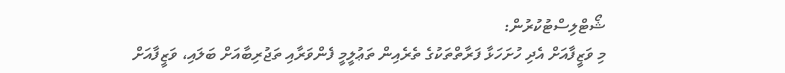ޝޯޓްލިސްޓުކުރުން:
މި ވަޒީފާއަށް އެދި ހުށަހަޅާ ފަރާތްތަކުގެ ތެރެއިން ތަޢުލީމީ ފެންވަރާއި ތަޖުރިބާއަށް ބަލައި، ވަޒީފާއަށް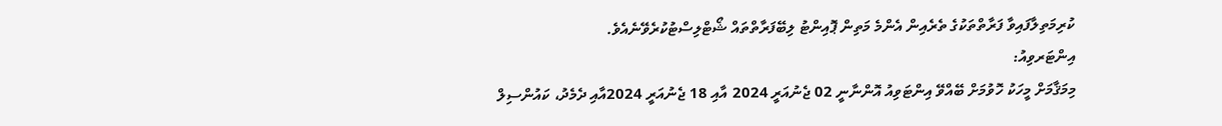ކުރިމަތިލާފައިވާ ފަރާތްތަކުގެ ތެރެއިން އެންމެ މަތިން ޕޮއިންޓު ލިބޭފަރާތްތައް ޝޯޓްލިސްޓުކުރެވޭނެއެވެ.
އިންޓަރވިއު:
މިމަޤާމަށް މީހަކު ހޮވުމަށް ބޭއްވޭ އިންޓަވިއު އޮންނާނީ 02 ޖެނުއަރީ 2024 އާއި 18 ޖެނުއަރީ 2024އާއި ދެމެދު، ކައުންސިލް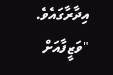އިދާރާގައެވެ.
"ވަޒީފާއަށް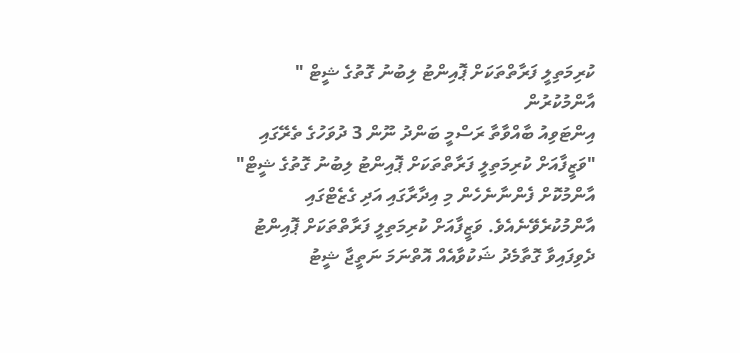ކުރިމަތިލީ ފަރާތްތަކަށް ޕޮއިންޓު ލިބުނު ގޮތުގެ ޝީޓް " އާންމުކުރުން
އިންޓަވިއު ބާއްވާތާ ރަސްމީ ބަންދު ނޫން 3 ދުވަހުގެ ތެރޭގައި "ވަޒީފާއަށް ކުރިމަތިލީ ފަރާތްތަކަށް ޕޮއިންޓު ލިބުނު ގޮތުގެ ޝީޓް" އާންމުކޮށް ފެންނާނެހެން މި އިދާރާގައި އަދި ގެޒެޓްގައި އާންމުކުރެވޭނެއެވެ. ވަޒީފާއަށް ކުރިމަތިލީ ފަރާތްތަކަށް ޕޮއިންޓު ދެވިފައިވާ ގޮތާމެދު ޝަކުވާއެއް އޮތްނަމަ ނަތީޖާ ޝީޓު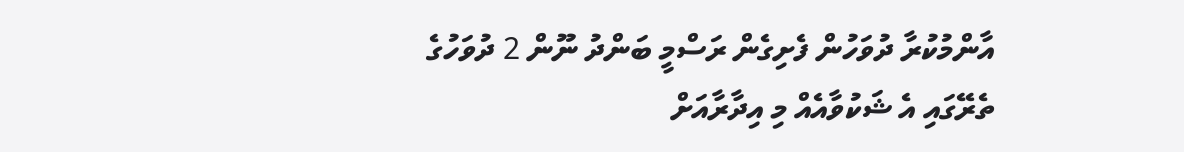އާންމުކުރާ ދުވަހުން ފެށިގެން ރަސްމީ ބަންދު ނޫން 2 ދުވަހުގެ ތެރޭގައި އެ ޝަކުވާއެއް މި އިދާރާއަށް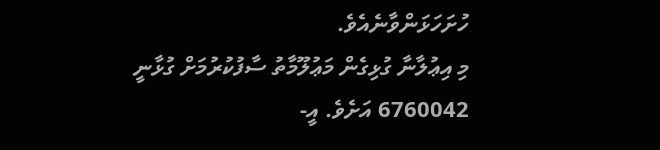ހުށަހަޅަންވާނެއެވެ.
މި އިޢުލާނާ ގުޅިގެން މަޢުލޫމާތު ސާފުކުރުމަށް ގުޅާނީ 6760042 އަށެވެ. އީ-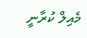މެއިލް ކުރާނީ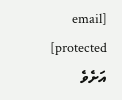[email protected] އަށެވެ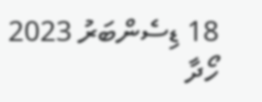18 ޑިސެންބަރު 2023
ހޯދާ